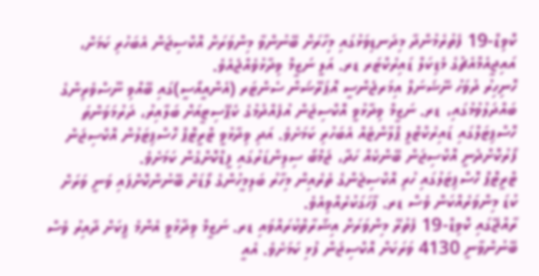ކޮވިޑް-19 ފެތުރެމުންދާ މިދަނޑިވަޅުގައި މިހާރަށް ބޭނުންވާ މިންވަރަށް އޮކްސިޖަން އެބަހުރި ކަމަށް، އައިޖީއެމްއެޗުގެ މެޑިކަލް ޑައިރެކްޓަރ ޑރ. އަލީ ނަޒީމް ވިދާޅުވެއްޖެއެވެ.
ހޮނިހިރު ދުވަހު ނޭޝަނަލް އިމަރޖެންސީ އޮޕަރޭޝަން ސެންޓަރ (އެންއީއޯސީ)ގައި ބޭއްވި ނޫސްވެރިންގެ ބައްދަލުވުމުގައި، ޑރ. ނަޒީމް ވިދާޅުވީ އޮކްސިޖަން އުފެއްދުމުގެ ކެޕޭސިޓީއަށް ބަލާއިރު، ދަރުމަވަންތަ ހޮސްޕިޓަލްގައި ޑައިރެކްޓްލީ ޕްލާންޓެއް އެބަހުރި ކަމަށެވެ. އަދި ވިދާޅުވީ ޓްރީޓޮޕް ހޮސްޕިޓަލުން އޮކްސިޖަން ފޯރުކޮށްދެނީ އޮކްސިޖަން ބޭންކެއް ހަދާ، ޖަމްބޯ ސިލިންޑަރުގައި ފީޑްކޮށްގެން ކަމަށެވެ.
ޓްރީޓޮޕް ހޮސްޕިޓަލުގައި ހުރި އޮކްސިޖެންގެ ތެރެއިން މިހާރު ބަލިމީހުންގެ ލޯޑަށް ބޭނުންކޮށްފައި ވަނީ ވަރަށް ކުޑަ މިންވަރެއްކަން ވެސް ޑރ. ފާހަގަކުރެއްވިއެވެ.
ރާއްޖޭގައި ކޮވިޑް-19 ފެތުރޭ މިންވަރަށް އިޝާރާތްކުރައްވައި ޑރ. ނަޒީމް ވިދާޅުވީ އެންމެ ޕީކަށް ދާއިރު ވެސް ބޭނުންވާނީ 4130 ވަރަކަށް އޮކްސިޖަން ފުޅި ކަމަށެވެ. އެއީ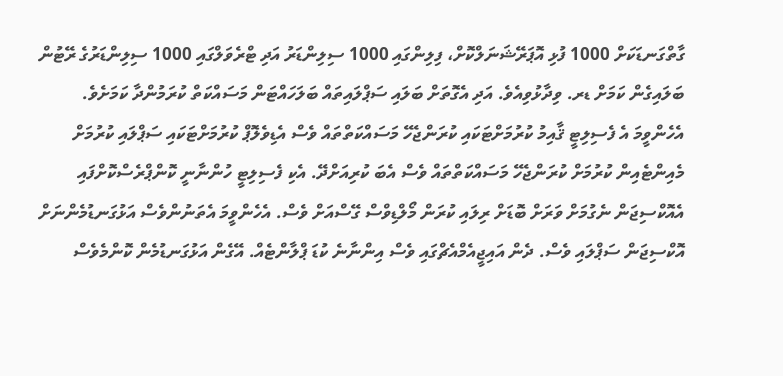ގާތްގަނޑަކަށް 1000 ފުޅި އޮޕަރޭޝަނަލްކޮށް، ފިލިންގައި 1000 ސިލިންޑަރު އަދި ޓްރެވަލްގައި 1000 ސިލިންޑަރުގެ ރޭޓުން ބަލައިގެން ކަމަށް ޑރ. ވިދާޅުވިއެވެ. އަދި އެގޮތަށް ބަލައި ސަޕްލައިތައް ބަލަހައްޓަން މަސައްކަތް ކުރަމުންދާ ކަމަށެވެ.
އެހެންވީމަ އެ ފެސިލިޓީ ޤާއިމު ކުރުމަށްޓަކައި ކުރަންޖެހޭ މަސައްކަތްތައް ވެސް އެޑިވެލޮޕް ކުރުމަށްޓަކައި ސަޕްލައި ކުރުމަށް މެއިންޓެއިން ކުރުމަށް ކުރަންޖެހޭ މަސައްކަތްތައް ވެސް އެބަ ކުރިއަށްދޭ. އެކި ފެސިލިޓީ ހުންނާނީ ކޮންޕްރެސްކޮށްފައި އެއޮކްސިޖަން ނެގުމަށް ވަރަށް ބޮޑަށް ރިލައި ކުރަން މޯލްޑިވްސް ގޭސްއަށް ވެސް. އެހެންވީމަ އެތަނުންވެސް އަޅުގަނޑުމެންނަށް އޮކްސިޖަން ސަޕްލައި ވެސް. ދެން އައިޖީއެމްއެޗްގައި ވެސް އިންނާނެ ކުޑަ ޕްލާންޓެއް. އޭގެން އަޅުގަނޑުމެން ކޮންމެވެސް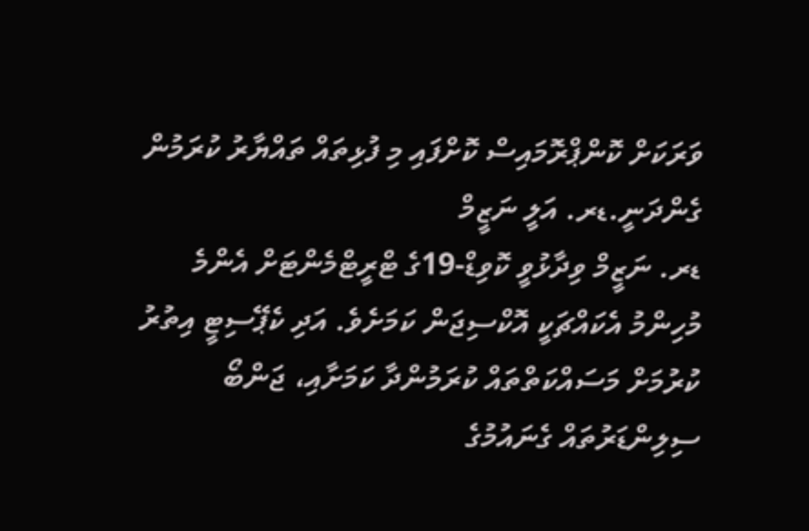ވަރަކަށް ކޮންޕްރޮމައިސް ކޮށްފައި މި ފުޅިތައް ތައްޔާރު ކުރަމުން ގެންދަނީ.ޑރ. އަލީ ނަޒީމް
ޑރ. ނަޒީމް ވިދާޅުވީ ކޮވިޑް-19ގެ ޓްރީޓްމެންޓަށް އެންމެ މުހިންމު އެކައްޗަކީ އޮކްސިޖަން ކަމަށެވެ. އަދި ކެޕޭސިޓީ އިތުރު ކުރުމަށް މަސައްކަތްތައް ކުރަމުންދާ ކަމަށާއި، ޖަންބޯ ސިލިންޑަރުތައް ގެނައުމުގެ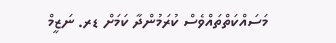މަސައްކަތްތައްވެސް ކުރަމުންދާ ކަމަށް ޑރ. ނަޒީމް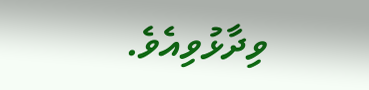ވިދާޅުވިއެވެ.